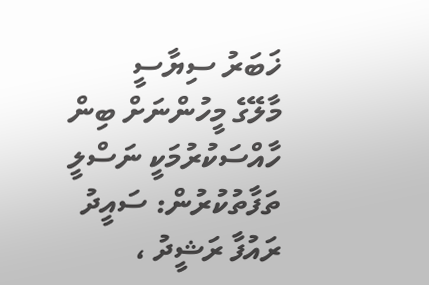ޚަބަރު ސިޔާސީ
މާލޭގެ މީހުންނަށް ބިން ހާއްސަކުރުމަކީ ނަސްލީ ތަފާތުކުރުން: ސައީދު
ރައުފާ ރަޝީދު ،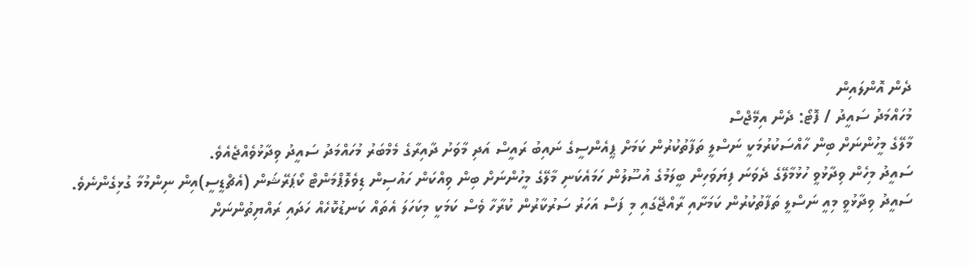ދެން އޮންލައިން
މުހައްމަދު ސައީދު / ފޮޓޯ: ދެން އިމޭޖްސް
މާލޭގެ މީހުންނަށް ބިން ހާއްސަކުރުމަކީ ނަސްލީ ތަފާތުކުރުން ކަމަށް ޕީއެންސީގެ ނައިބު ރައީސް އަދި މާވަށު ދާއިރާގެ މެމްބަރު މުހައްމަދު ސައީދު ވިދާޅުވެއްޖެއެވެ.
ސައީދު މިހެން ވިދާޅުވީ ހުޅުމާލޭގެ ދެވަނަ ފިޔަވަހިން ބީލަމުގެ އުސޫލުން ހަމައެކަނި މާލޭގެ މީހުންނަށް ބިން ވިއްކަން ހައުސިން ޑިވެލޮޕްމަންޓް ކޯޕަރޭޝަން (އެޗްޑީސީ)އިން ނިންމުމާ ގުޅިގެންނެވެ.
ސައީދު ވިދާޅުވީ މިއީ ނަސްލީ ތަފާތުކުރުން ކަމަށާއި ރާއްޖޭގައި މި ފަސް އަހަރު ސަރުކާރުން ކުރާހާ ވެސް ކަމަކީ މިކަހަލަ އެތައް ކަނޑުކޮހެއް ހަދައި ރައްޔިތުންނަށް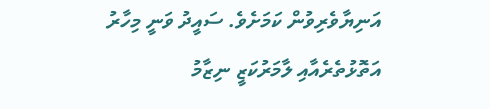އަނިޔާވެރިވުން ކަމަށެވެ. ސައީދު ވަނީ މިހާރު އަތޮޅުތެރެއާއި ލާމަރުކަޒީ ނިޒާމު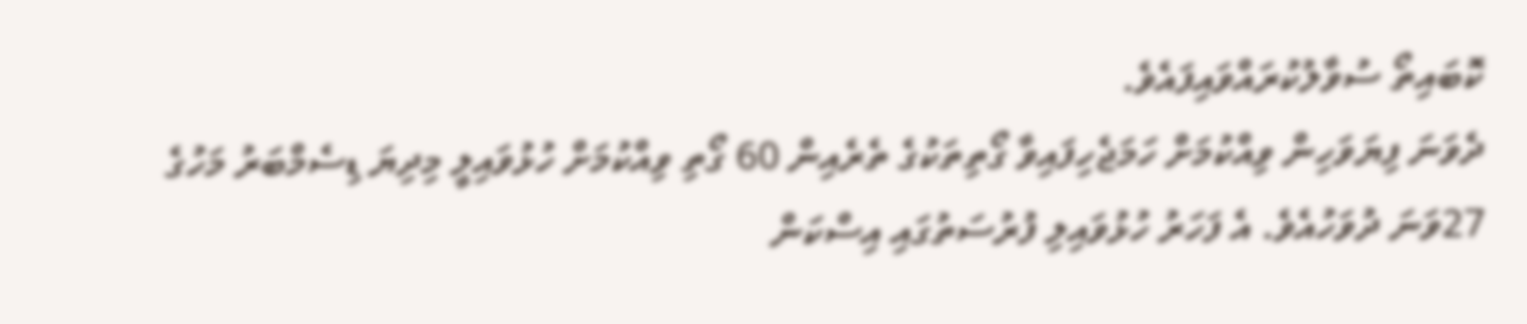ކޮބައިތޯ ސުވާލުކުރައްވައިފައެވެ.
ދެވަނަ ފިޔަވަހިން ވިއްކުމަށް ހަމަޖެހިފައިވާ ގޯތިތަކުގެ ތެރެއިން 60 ގޯތި ވިއްކުމަށް ހުޅުވައިލީ މިދިޔަ ޑިސެމްބަރު މަހުގެ 27ވަނަ ދުވަހުއެވެ. އެ ފަހަރު ހުޅުވައިލި ފުރުސަތުގައި އިސްކަން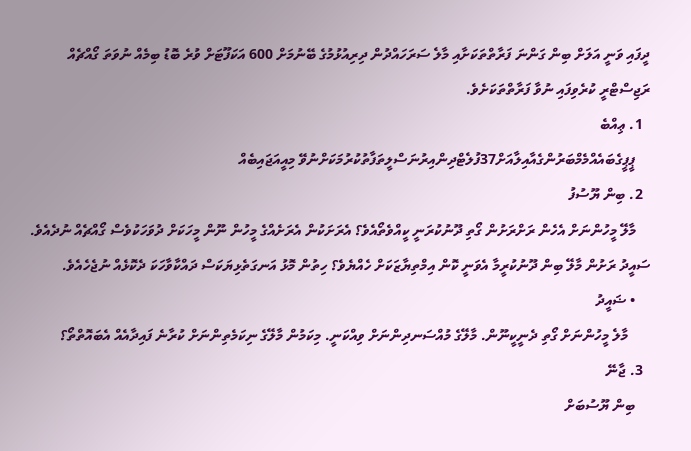ދީފައި ވަނީ އަލަށް ބިން ގަންނަ ފަރާތްތަކަށާއި މާލެ ސަރަހައްދުން ދިރިއުޅުމުގެ ބޭނުމަށް 600 އަކަފޫޓަށް ވުރެ ބޮޑު ބިމެއް ނުވަތަ ގޯއްޗެއް ރަޖިސްޓްރީ ކުރެވިފައި ނުވާ ފަރާތްތަކަށެވެ.
  1. ޢިއްބެ
    ޕީޕީގެބައެއްމެމްބަރުންގެއާއިލާއަށް37ފުލެޓްދިންއިރުނަސްލީތަފާތުކުރުމަކަށްނުވޭ މިއީއަޖައިބެއް
  2. ބިން ޔޫސުފު
    މާލޭ މީހުންނަށް އެހެން ރަށްރަށުން ގޯތި ދޫނުކުރަނީ ކީއްވެތޯއެވެ؟ އެރަށަކުން އެރަށެއްގެ މީހުން ނޫން މީހަކަށް ދުވަހަކުވެސް ގޯއްޗެއް ނުދެއެވެ. ސައީދު ރަށުން މާލޭ ބިން ދޫނުކުރީމާ އެވަނީ ކޮން އިމްތިޔާޒަކަށް ހެއްޔެވެ؟ ހިތުން މޮޅު އަނގަތެޅިޔަކަސް ދައްކާވާހަކަ ދެކޮޅެއް ނުޖެހެއެވެ.
    • ޟައީދު
      މާލެ މީހުންނަށް ގޯތި ދެނީކީނޫން. މާލޭގެ މުއްސަނދިންނަށް ވިއްކަނީ. މިކަމުން މާލޭގެ ނިކަމެތިންނަށް ކުރާނެ ފައިދާއެއް އެބައޮތްތޯ؟
  3. ޖާނޭ
    ބިން ޔޫސުބަށް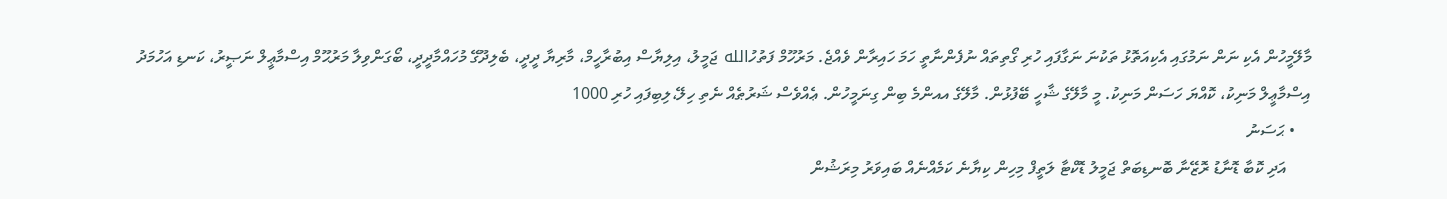މާލޭމީހުން އެކި ނަން ނަމުގައި އެކިއަތޮޅު ތަކުނަ ނަގާފައި ހުރި ގޯތިތައް ނުފެންނާތީ ހަމަ ހައިރާން ވެއްޖެ. މަރުހޫމް ފަތުހުالله ޖަމީލު، އިލިޔާސް އިބުރާހީމް، މާރިޔާ ދީދީ، ބެލިދޫގޭ މުހައްމާދީދީ، ބޯގަންވިލާ މަރުޙޫމް އިސްމާޢީލް ނަޞީރު، ކަނޑި އަހުމަދު އިސްމާޢީލް މަނިކު، ކޮއްޔަ ހަސަން މަނިކު. މީ މާލޭގެ ޝާހީ ބޭފުޅުން. މާލޭގެ އއންމެ ބިން ގިނަމީހުން. ޢެއްވެސް ޝަރުޠެއް ނެތި ހިލޭ،ލިބިފައި ހުރި 1000
    • ޙަސަނު
      އަދި ކޮބާ ޑޮނާޑު ރޮޒޭނާ ބޮނޑިބަތް ޖަމީލު ޑޮކްޓާ ލަތީފް މިހިން ކިޔާނެ ކަމެއްނެއް ބައިވަރު މިރަޝުން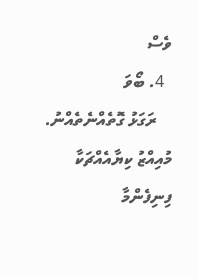ވެސް
  4. ބޯވަ
    ރަގަޅު ގޮތެއްނެތެއްނު. މުއިއްޒު ކިޔާއެއްޗަކާ ފިނިފެންމާ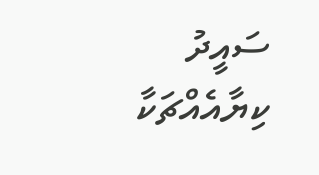ސައީދު ކިޔާއެއްޗަކާ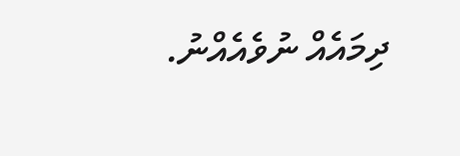ދިމައެއް ނުވެއެއްނު.